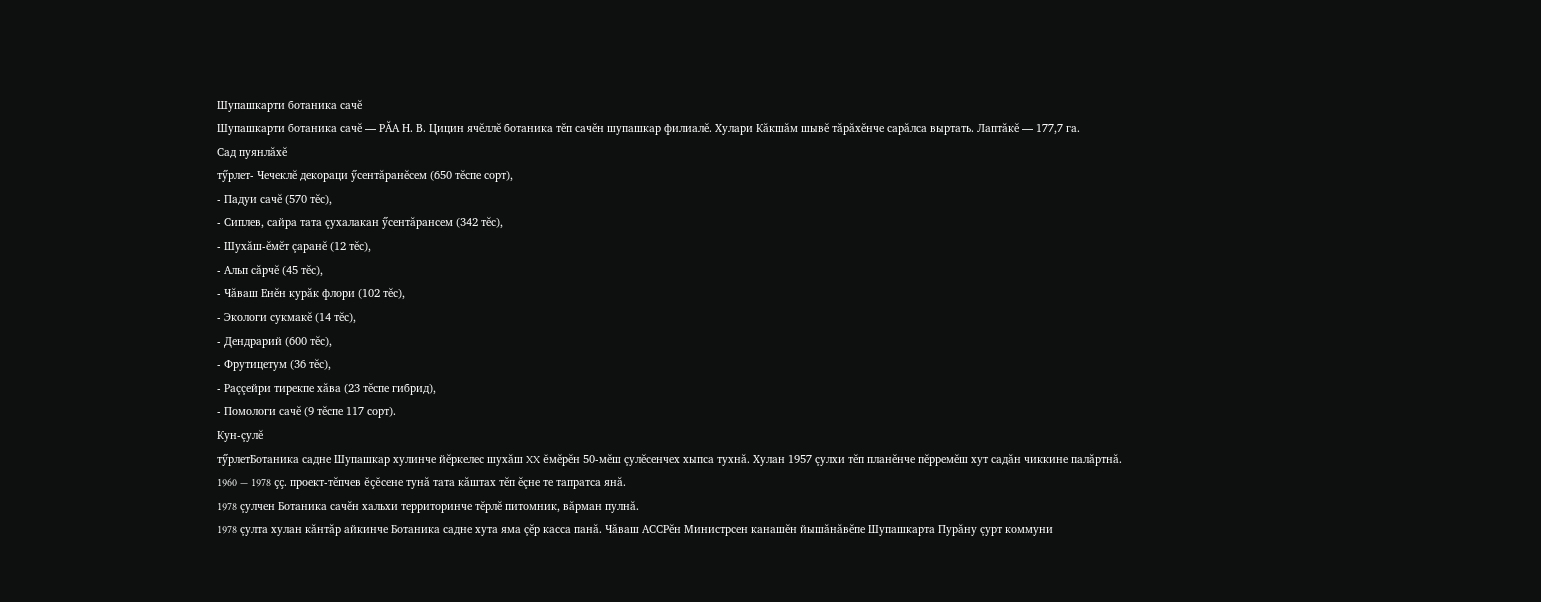Шупашкарти ботаника сачĕ
Шупашкарти ботаника сачĕ — РĂА Н. В. Цицин ячĕллĕ ботаника тĕп сачĕн шупашкар филиалĕ. Хулари Кăкшăм шывĕ тăрăхĕнче сарăлса выртать. Лаптăкĕ — 177,7 га.
Сад пуянлăхĕ
тӳрлет- Чечеклĕ декораци ӳсентăранĕсем (650 тĕспе сорт),
- Падуи сачĕ (570 тĕс),
- Сиплев, сайра тата çухалакан ӳсентăрансем (342 тĕс),
- Шухăш-ĕмĕт çаранĕ (12 тĕс),
- Альп сăрчĕ (45 тĕс),
- Чăваш Енĕн курăк флори (102 тĕс),
- Экологи сукмакĕ (14 тĕс),
- Дендрарий (600 тĕс),
- Фрутицетум (36 тĕс),
- Раççейри тирекпе хăва (23 тĕспе гибрид),
- Помологи сачĕ (9 тĕспе 117 сорт).
Кун-çулĕ
тӳрлетБотаника садне Шупашкар хулинче йĕркелес шухăш XX ĕмĕрĕн 50-мĕш çулĕсенчех хыпса тухнă. Хулан 1957 çулхи тĕп планĕнче пĕрремĕш хут садăн чиккине палăртнă.
1960 — 1978 çç. проект-тĕпчев ĕçĕсене тунă тата кăштах тĕп ĕçне те тапратса янă.
1978 çулчен Ботаника сачĕн хальхи территоринче тĕрлĕ питомник, вăрман пулнă.
1978 çулта хулан кăнтăр айкинче Ботаника садне хута яма çĕр касса панă. Чăваш АССРĕн Министрсен канашĕн йышăнăвĕпе Шупашкарта Пурăну çурт коммуни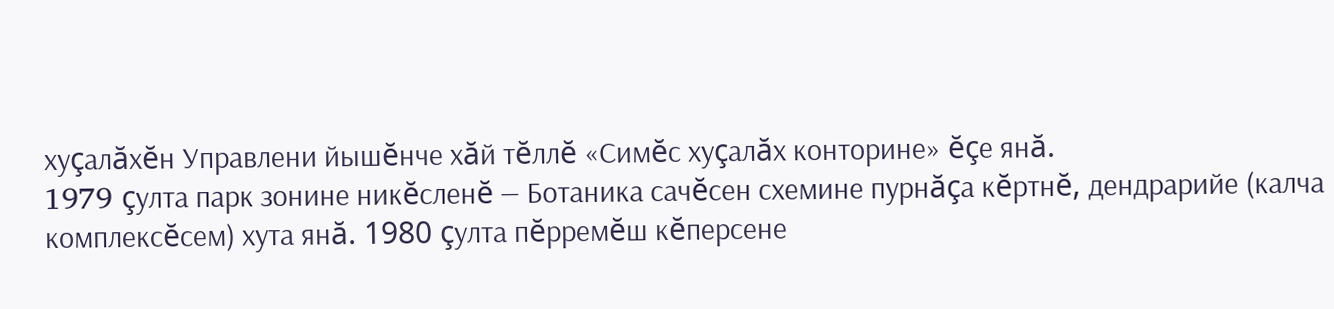хуçалăхĕн Управлени йышĕнче хăй тĕллĕ «Симĕс хуçалăх конторине» ĕçе янă.
1979 çулта парк зонине никĕсленĕ — Ботаника сачĕсен схемине пурнăçа кĕртнĕ, дендрарийе (калча комплексĕсем) хута янă. 1980 çулта пĕрремĕш кĕперсене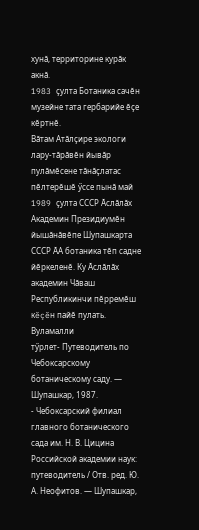хунă, территорине курăк акнă.
1983 çулта Ботаника сачĕн музейне тата гербарийе ĕçе кĕртнĕ.
Вăтам Атăлçире экологи лару-тăрăвĕн йывăр пулăмĕсене тăнăçлатас пĕлтерĕшĕ ӳссе пынă май 1989 çулта СССР Ăслăлăх Академин Президиумĕн йышăнăвĕпе Шупашкарта СССР ĂА ботаника тĕп садне йĕркеленĕ. Ку Ăслăлăх академин Чăваш Республикинчи пĕрремĕш кĕçĕн пайĕ пулать.
Вуламалли
тӳрлет- Путеводитель по Чебоксарскому ботаническому саду. — Шупашкар, 1987.
- Чебоксарский филиал главного ботанического сада им. Н. В. Цицина Российской академии наук: путеводитель / Отв. ред. Ю. А. Неофитов. — Шупашкар,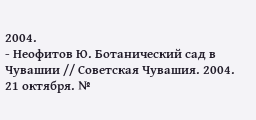2004.
- Неофитов Ю. Ботанический сад в Чувашии // Советская Чувашия. 2004. 21 октября. №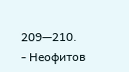209—210.
- Неофитов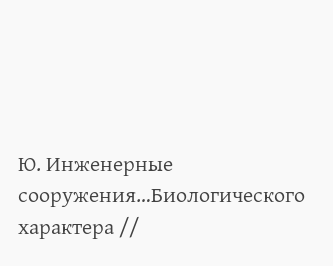Ю. Инженерные сооружения…Биологического характера //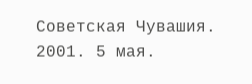Советская Чувашия. 2001. 5 мая.